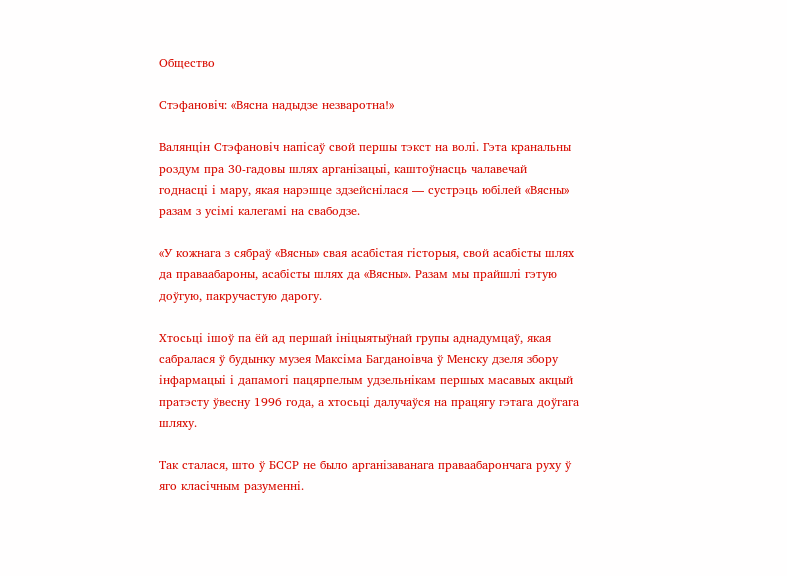Общество

Стэфановіч: «Вясна надыдзе незваротна!»

Валянцін Стэфановіч напісаў свой першы тэкст на волі. Гэта кранальны роздум пра 30-гадовы шлях арганізацыі, каштоўнасць чалавечай годнасці і мару, якая нарэшце здзейснілася — сустрэць юбілей «Вясны» разам з усімі калегамі на свабодзе.

«У кожнага з сябраў «Вясны» свая асабістая гісторыя, свой асабісты шлях да праваабароны, асабісты шлях да «Вясны». Разам мы прайшлі гэтую доўгую, пакручастую дарогу.

Хтосьці ішоў па ёй ад першай ініцыятыўнай групы аднадумцаў, якая сабралася ў будынку музея Максіма Багданоівча ў Менску дзеля збору інфармацыі і дапамогі пацярпелым удзельнікам першых масавых акцый пратэсту ўвесну 1996 года, а хтосьці далучаўся на працягу гэтага доўгага шляху.

Так сталася, што ў БССР не было арганізаванага праваабарончага руху ў яго класічным разуменні.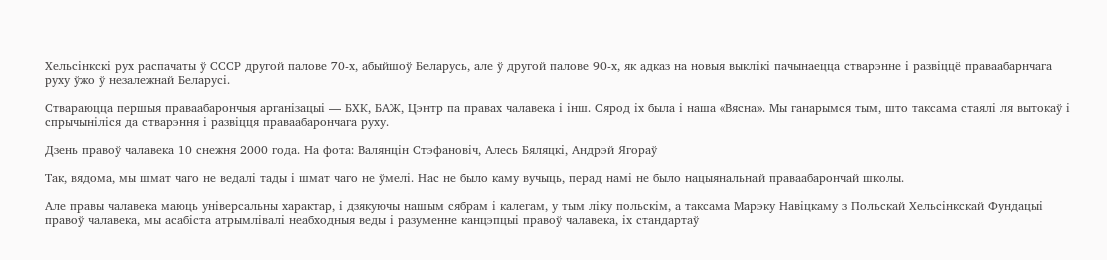Хельсінкскі рух распачаты ў СССР другой палове 70-х, абыйшоў Беларусь, але ў другой палове 90-х, як адказ на новыя выклікі пачынаецца стварэнне і развіццё праваабарнчага руху ўжо ў незалежнай Беларусі.

Ствараюцца першыя праваабарончыя арганізацыі — БХК, БАЖ, Цэнтр па правах чалавека і інш. Сярод іх была і наша «Вясна». Мы ганарымся тым, што таксама стаялі ля вытокаў і спрычыніліся да стварэння і развіцця праваабарончага руху.

Дзень правоў чалавека 10 снежня 2000 года. На фота: Валянцін Стэфановіч, Алесь Бяляцкі, Андрэй Ягораў

Так, вядома, мы шмат чаго не ведалі тады і шмат чаго не ўмелі. Нас не было каму вучыць, перад намі не было нацыянальнай праваабарончай школы.

Але правы чалавека маюць універсальны характар, і дзякуючы нашым сябрам і калегам, у тым ліку польскім, а таксама Марэку Навіцкаму з Польскай Хельсінкскай Фундацыі правоў чалавека, мы асабіста атрымлівалі неабходныя веды і разуменне канцэпцыі правоў чалавека, іх стандартаў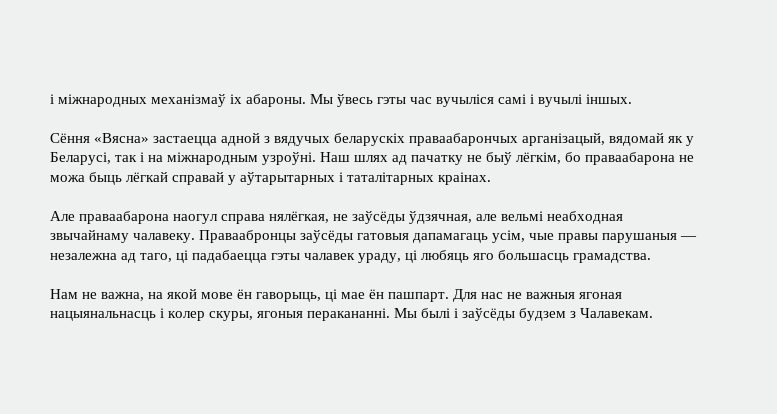і міжнародных механізмаў іх абароны. Мы ўвесь гэты час вучыліся самі і вучылі іншых.

Сёння «Вясна» застаецца адной з вядучых беларускіх праваабарончых арганізацый, вядомай як у Беларусі, так і на міжнародным узроўні. Наш шлях ад пачатку не быў лёгкім, бо праваабарона не можа быць лёгкай справай у аўтарытарных і таталітарных краінах.

Але праваабарона наогул справа нялёгкая, не заўсёды ўдзячная, але вельмі неабходная звычайнаму чалавеку. Праваабронцы заўсёды гатовыя дапамагаць усім, чые правы парушаныя — незалежна ад таго, ці падабаецца гэты чалавек ураду, ці любяць яго большасць грамадства.

Нам не важна, на якой мове ён гаворыць, ці мае ён пашпарт. Для нас не важныя ягоная нацыянальнасць і колер скуры, ягоныя перакананні. Мы былі і заўсёды будзем з Чалавекам.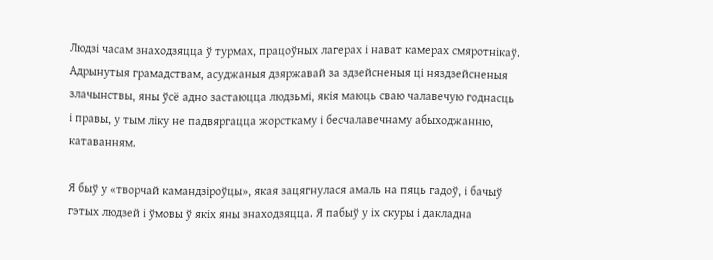Людзі часам знаходзяцца ў турмах, працоўных лагерах і нават камерах смяротнікаў. Адрынутыя грамадствам, асуджаныя дзяржавай за здзейсненыя ці няздзейсненыя злачынствы, яны ўсё адно застаюцца людзьмі, якія маюць сваю чалавечую годнасць і правы, у тым ліку не падвяргацца жорсткаму і бесчалавечнаму абыходжанню, катаванням.

Я быў у «творчай камандзіроўцы», якая зацягнулася амаль на пяць гадоў, і бачыў гэтых людзей і ўмовы ў якіх яны знаходзяцца. Я пабыў у іх скуры і дакладна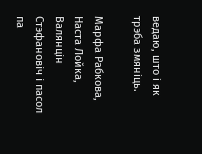ведаю, што і як трэба змяніць.

Марфа Рабкова, Наста Лойка, Валянцін Стэфановіч і пасол па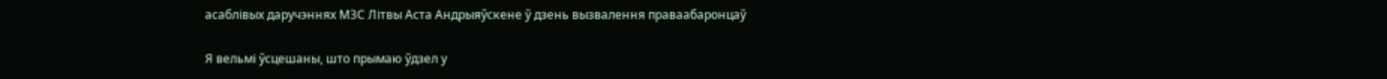асаблівых даручэннях МЗС Літвы Аста Андрыяўскене ў дзень вызвалення праваабаронцаў

Я вельмі ўсцешаны, што прымаю ўдзел у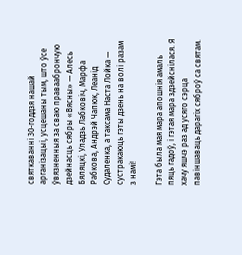святкаванні 30-годдзя нашай арганізацыі, усцешаны тым, што ўсе ўвязненныя за сваю праваабрончую дзейнасць сябры «Вясны» — Алесь Бяляцкі, Уладзь Лабковіч, Марфа Рабкова, Андрэй Чапюк, Леанід Судаленка, а таксама Наста Лойка — сустракаюць гэты дзень на волі разам з намі!

Гэта была мая мара апошнія амаль пяць гадоў, і гэтая мара здзейснілася. Я хачу яшчэ раз ад усяго сэрца павіншаваць дарагіх сяброў са святам.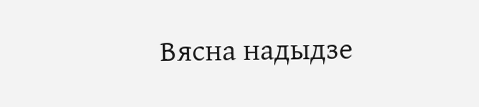Вясна надыдзе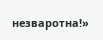незваротна!»